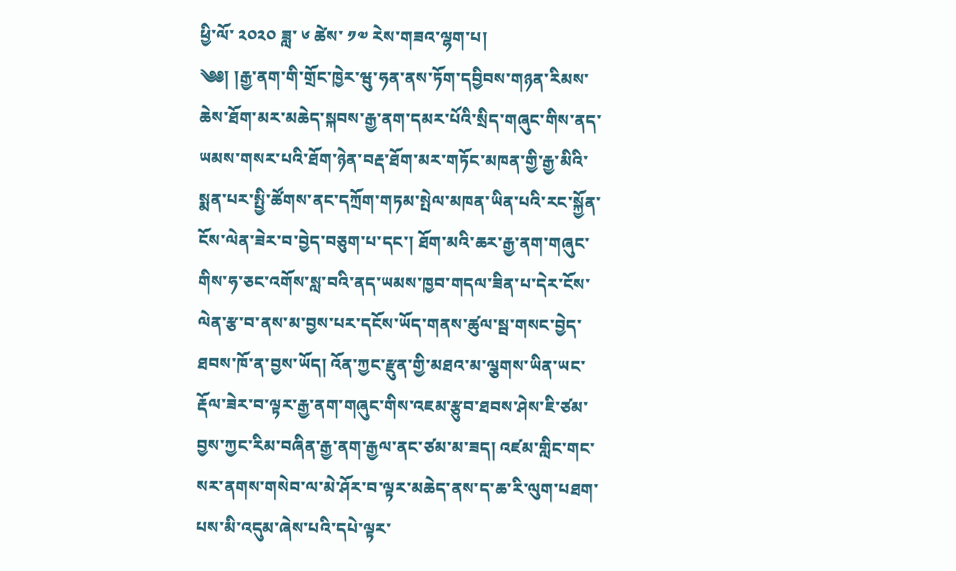ཕྱི་ལོ་ ༢༠༢༠ ཟླ་ ༦ ཚེས་ ༡༧ རེས་གཟའ་ལྷག་པ།
༄༅། །རྒྱ་ནག་གི་གྲོང་ཁྱེར་ཝུ་ཧན་ནས་ཏོག་དབྱིབས་གཉན་རིམས་ཆེས་ཐོག་མར་མཆེད་སྐབས་རྒྱ་ནག་དམར་པོའི་སྲིད་གཞུང་གིས་ནད་ཡམས་གསར་པའི་ཐོག་ཉེན་བརྡ་ཐོག་མར་གཏོང་མཁན་གྱི་རྒྱ་མིའི་སྨན་པར་སྤྱི་ཚོགས་ནང་དཀྲོག་གཏམ་སྤེལ་མཁན་ཡིན་པའི་རང་སྐྱོན་ངོས་ལེན་ཟེར་བ་བྱེད་བཅུག་པ་དང་། ཐོག་མའི་ཆར་རྒྱ་ནག་གཞུང་གིས་ཧ་ཅང་འགོས་སླ་བའི་ནད་ཡམས་ཁྱབ་གདལ་ཟིན་པ་དེར་ངོས་ལེན་རྩ་བ་ནས་མ་བྱས་པར་དངོས་ཡོད་གནས་ཚུལ་སྦ་གསང་བྱེད་ཐབས་ཁོ་ན་བྱས་ཡོད། འོན་ཀྱང་རྫུན་གྱི་མཐའ་མ་ལྕགས་ཡིན་ཡང་རྡོལ་ཟེར་བ་ལྟར་རྒྱ་ནག་གཞུང་གིས་འཇམ་རྩུབ་ཐབས་ཤེས་ཇི་ཙམ་བྱས་ཀྱང་རིམ་བཞིན་རྒྱ་ནག་རྒྱལ་ནང་ཙམ་མ་ཟད། འཛམ་གླིང་གང་སར་ནགས་གསེབ་ལ་མེ་ཤོར་བ་ལྟར་མཆེད་ནས་ད་ཆ་རི་ལུག་པཐག་པས་མི་འདུམ་ཞེས་པའི་དཔེ་ལྟར་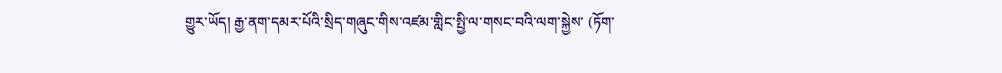གྱུར་ཡོད། རྒྱ་ནག་དམར་པོའི་སྲིད་གཞུང་གིས་འཛམ་གླིང་སྤྱི་ལ་གསང་བའི་ལག་སྐྱེས་ (ཏོག་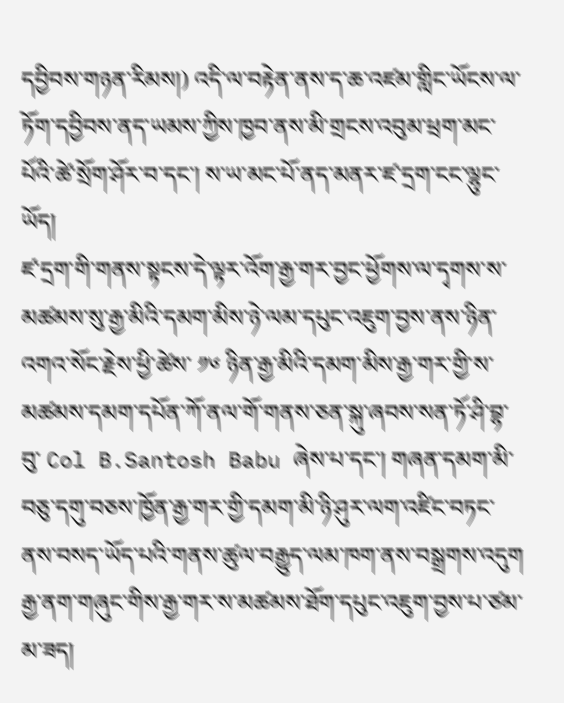དབྱིབས་གཉན་རིམས།) འདི་ལ་བརྟེན་ནས་ད་ཆ་འཛམ་གླིང་ཡོངས་ལ་ཏོག་དབྱིབས་ནད་ཡམས་ཀྱིས་ཁྱབ་ནས་མི་གྲངས་འབུམ་ཕྲག་མང་པོའི་ཚེ་སྲོག་ཤོར་བ་དང་། ས་ཡ་མང་པོ་ནད་མནར་ཛ་དྲག་ངང་ལྷུང་ཡོད།
ཛ་དྲག་གི་གནས་སྟངས་དེ་ལྟར་འོག་རྒྱ་གར་བྱང་ཕྱོགས་ལ་དྭགས་ས་མཚམས་སུ་རྒྱ་མིའི་དམག་མིས་ཉེ་ལམ་དཔུང་འཇུག་བྱས་ནས་ཉིན་འགའ་སོང་རྗེས་ཕྱི་ཚེས་ ༡༦ ཉིན་རྒྱ་མིའི་དམག་མིས་རྒྱ་གར་གྱི་ས་མཚམས་དམག་དཔོན་ཀོ་ནལ་གོ་གནས་ཅན་སྐུ་ཞབས་སན་ཏོ་ཤི་བྷ་བུ་ Col B.Santosh Babu ཞེས་པ་དང་། གཞན་དམག་མི་བཅུ་དགུ་བཅས་ཁྱོན་རྒྱ་གར་གྱི་དམག་མི་ཉི་ཤུར་ལག་འཛིང་བཏང་ནས་བསད་ཡོད་པའི་གནས་ཚུལ་བརྒྱུད་ལམ་ཁག་ནས་བསྒྲགས་འདུག
རྒྱ་ནག་གཞུང་གིས་རྒྱ་གར་ས་མཚམས་ཐོག་དཔུང་འཇུག་བྱས་པ་ཙམ་མ་ཟད།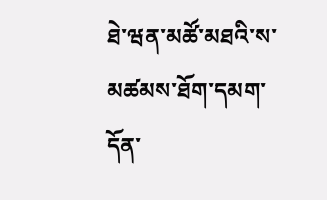ཐེ་ཝན་མཚོ་མཐའི་ས་མཚམས་ཐོག་དམག་དོན་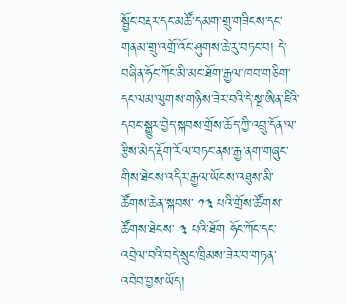སྦྱོང་བརྡར་དང་མཚོ་དམག་གྲུ་གཟིངས་དང་གནམ་གྲུ་འགྲོ་འོང་ཤུགས་ཆེ་རུ་བཏང་བ། དེ་བཞིན་ཧོང་ཀོང་མི་མང་ཐོག་རྒྱལ་ཁབ་གཅིག་དང་ལམ་ལུགས་གཉིས་ཟེར་བའི་དེ་སྔ་ཨིན་ཇིའི་དབང་སྒྱུར་བྱེད་སྐབས་གྲོས་ཆོད་ཀྱི་འབྲུ་དོན་ལ་རྩིས་མེད་རྡོག་རོལ་བཏང་ནས་རྒྱ་ནག་གཞུང་གིས་ཐེངས་འདིར་རྒྱལ་ཡོངས་འཐུས་མི་ཚོགས་ཆེན་སྐབས་ ༡༣ པའི་གྲོས་ཚོགས་ཚོགས་ཐེངས་ ༣ པའི་ཐོག ཧོང་ཀོང་དང་འབྲེལ་བའི་བདེ་སྲུང་ཁྲིམས་ཟེར་བ་གཏན་འབེབ་བྱས་ཡོད།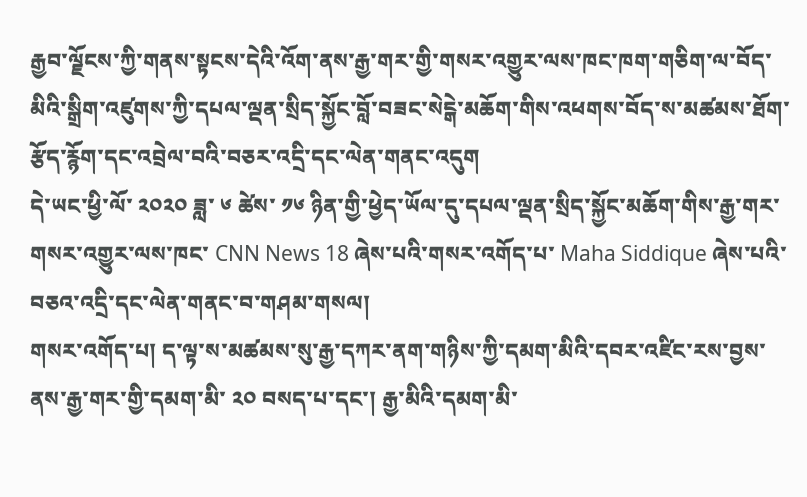རྒྱབ་ལྗོངས་ཀྱི་གནས་སྟངས་དེའི་འོག་ནས་རྒྱ་གར་གྱི་གསར་འགྱུར་ལས་ཁང་ཁག་གཅིག་ལ་བོད་མིའི་སྒྲིག་འཛུགས་ཀྱི་དཔལ་ལྡན་སྲིད་སྐྱོང་བློ་བཟང་སེངྒེ་མཆོག་གིས་འཕགས་བོད་ས་མཚམས་ཐོག་རྩོད་རྙོག་དང་འབྲེལ་བའི་བཅར་འདྲི་དང་ལེན་གནང་འདུག
དེ་ཡང་ཕྱི་ལོ་ ༢༠༢༠ ཟླ་ ༦ ཚེས་ ༡༦ ཉིན་གྱི་ཕྱེད་ཡོལ་དུ་དཔལ་ལྡན་སྲིད་སྐྱོང་མཆོག་གིས་རྒྱ་གར་གསར་འགྱུར་ལས་ཁང་ CNN News 18 ཞེས་པའི་གསར་འགོད་པ་ Maha Siddique ཞེས་པའི་བཅའ་འདྲི་དང་ལེན་གནང་བ་གཤམ་གསལ།
གསར་འགོད་པ། ད་ལྟ་ས་མཚམས་སུ་རྒྱ་དཀར་ནག་གཉིས་ཀྱི་དམག་མིའི་དབར་འཛིང་རས་བྱས་ནས་རྒྱ་གར་གྱི་དམག་མི་ ༢༠ བསད་པ་དང་། རྒྱ་མིའི་དམག་མི་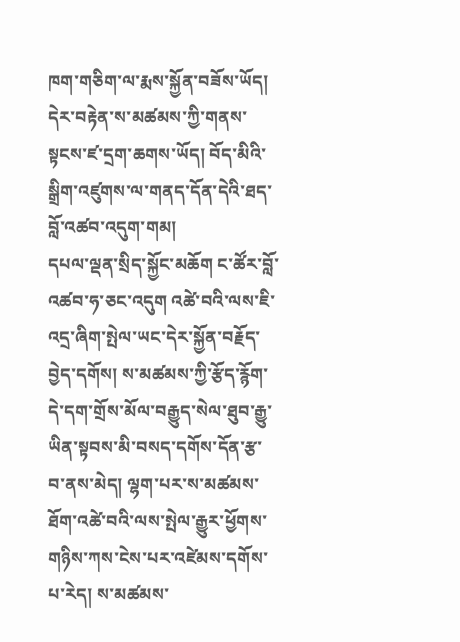ཁག་གཅིག་ལ་རྨས་སྐྱོན་བཟོས་ཡོད། དེར་བརྟེན་ས་མཚམས་ཀྱི་གནས་སྟངས་ཛ་དྲག་ཆགས་ཡོད། བོད་མིའི་སྒྲིག་འཛུགས་ལ་གནད་དོན་དེའི་ཐད་བློ་འཚབ་འདུག་གམ།
དཔལ་ལྡན་སྲིད་སྐྱོང་མཆོག ང་ཚོར་བློ་འཚབ་ཧ་ཅང་འདུག འཚེ་བའི་ལས་ཇི་འདྲ་ཞིག་སྤེལ་ཡང་དེར་སྐྱོན་བརྗོད་བྱེད་དགོས། ས་མཚམས་ཀྱི་རྩོད་རྙོག་དེ་དག་གྲོས་མོལ་བརྒྱུད་སེལ་ཐུབ་རྒྱུ་ཡིན་སྟབས་མི་བསད་དགོས་དོན་རྩ་བ་ནས་མེད། ལྷག་པར་ས་མཚམས་ཐོག་འཚེ་བའི་ལས་སྤེལ་རྒྱུར་ཕྱོགས་གཉིས་ཀས་ངེས་པར་འཛེམས་དགོས་པ་རེད། ས་མཚམས་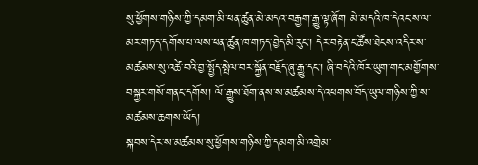སུ་ཕྱོགས་གཉིས་ཀྱི་དམག་མི་ཕན་ཚུན་མེ་མདའ་བརྒྱག་རྒྱུ་ལྟ་ཞོག མེ་མདའི་ཁ་དེའང་ས་ལ་མར་གཏད་དགོས་པ་ལས་ཕན་ཚུན་ཁ་གཏད་བྱེད་མི་རུང་། དེར་བརྟེན་ང་ཚོས་ཐེངས་འདིར་ས་མཚམས་སུ་འཚེ་བའི་བྱ་སྤྱོད་སྤེལ་བར་སྐྱོན་བརྗོད་ཞུ་རྒྱུ་དང་། ཞི་བདེའི་ཁོར་ཡུག་གང་མགྱོགས་བསྐྱར་གསོ་གནང་དགོས། ལོ་རྒྱུས་ཐོག་ནས་ས་མཚམས་དེ་འཕགས་བོད་ཡུལ་གཉིས་ཀྱི་ས་མཚམས་ཆགས་ཡོད།
སྐབས་དེར་ས་མཚམས་སུ་ཕྱོགས་གཉིས་ཀྱི་དམག་མི་འགྲེམ་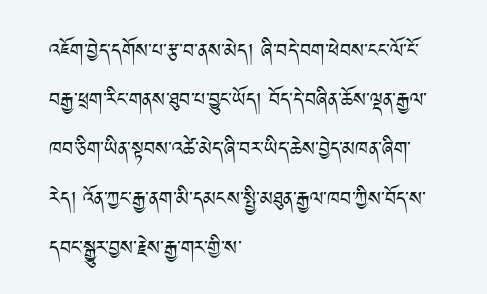འཇོག་བྱེད་དགོས་པ་རྩ་བ་ནས་མེད། ཞི་བདེ་བག་ཕེབས་ངང་ལོ་ངོ་བརྒྱ་ཕྲག་རིང་གནས་ཐུབ་པ་བྱུང་ཡོད། བོད་དེ་བཞིན་ཆོས་ལྡན་རྒྱལ་ཁབ་ཅིག་ཡིན་སྟབས་འཚེ་མེད་ཞི་བར་ཡིད་ཆེས་བྱེད་མཁན་ཞིག་རེད། འོན་ཀྱང་རྒྱ་ནག་མི་དམངས་སྤྱི་མཐུན་རྒྱལ་ཁབ་ཀྱིས་བོད་ས་དབང་སྒྱུར་བྱས་རྗེས་རྒྱ་གར་གྱི་ས་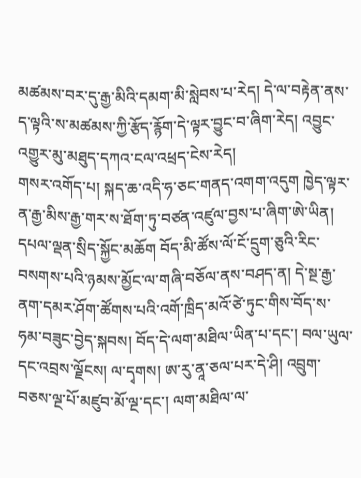མཚམས་བར་དུ་རྒྱ་མིའི་དམག་མི་སླེབས་པ་རེད། དེ་ལ་བརྟེན་ནས་ད་ལྟའི་ས་མཚམས་ཀྱི་རྩོད་རྙོག་དེ་ལྟར་བྱུང་བ་ཞིག་རེད། འབྱུང་འགྱུར་མུ་མཐུད་དཀའ་ངལ་འཕྲད་ངེས་རེད།
གསར་འགོད་པ། སྐད་ཆ་འདི་ཧ་ཅང་གནད་འགག་འདུག ཁྱེད་ལྟར་ན་རྒྱ་མིས་རྒྱ་གར་ས་ཐོག་ཏུ་བཙན་འཛུལ་བྱས་པ་ཞིག་ཨེ་ཡིན།
དཔལ་ལྡན་སྲིད་སྐྱོང་མཆོག བོད་མི་ཚོས་ལོ་ངོ་དྲུག་ཅུའི་རིང་བསགས་པའི་ཉམས་མྱོང་ལ་གཞི་བཅོལ་ནས་བཤད་ན། དེ་སྔ་རྒྱ་ནག་དམར་ཤོག་ཚོགས་པའི་འགོ་ཁྲིད་མའོ་ཙེ་ཏུང་གིས་བོད་ས་ཧམ་བཟུང་བྱེད་སྐབས། བོད་དེ་ལག་མཐིལ་ཡིན་པ་དང་། བལ་ཡུལ་དང་འབྲས་ལྗོངས། ལ་དྭགས། ཨ་རུ་ནཱ་ཅལ་པར་དེ་ཤི། འབྲུག་བཅས་ལྔ་པོ་མཛུབ་མོ་ལྔ་དང་། ལག་མཐིལ་ལ་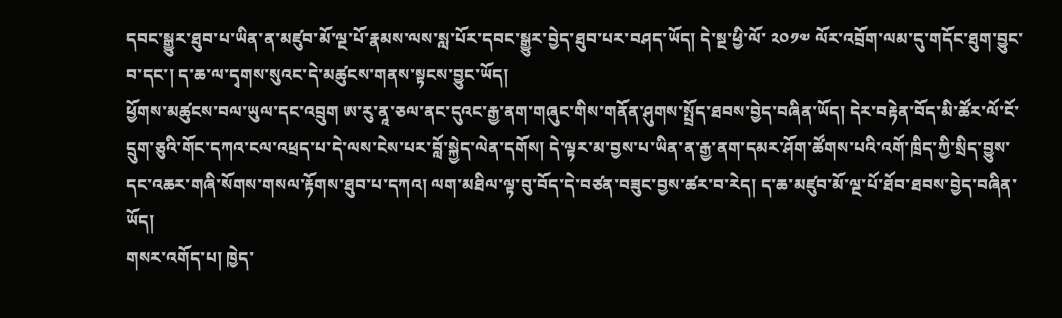དབང་སྒྱུར་ཐུབ་པ་ཡིན་ན་མཛུབ་མོ་ལྔ་པོ་རྣམས་ལས་སླ་པོར་དབང་སྒྱུར་བྱེད་ཐུབ་པར་བཤད་ཡོད། དེ་སྔ་ཕྱི་ལོ་ ༢༠༡༧ ལོར་འབྲོག་ལམ་དུ་གདོང་ཐུག་བྱུང་བ་དང་། ད་ཆ་ལ་དྭགས་སུའང་དེ་མཚུངས་གནས་སྟངས་བྱུང་ཡོད།
ཕྱོགས་མཚུངས་བལ་ཡུལ་དང་འབྲུག ཨ་རུ་ནཱ་ཅལ་ནང་དུའང་རྒྱ་ནག་གཞུང་གིས་གནོན་ཤུགས་སྤྲོད་ཐབས་བྱེད་བཞིན་ཡོད། དེར་བརྟེན་བོད་མི་ཚོར་ལོ་ངོ་དྲུག་ཅུའི་གོང་དཀའ་ངལ་འཕྲད་པ་དེ་ལས་ངེས་པར་བློ་སྐྱེད་ལེན་དགོས། དེ་ལྟར་མ་བྱས་པ་ཡིན་ན་རྒྱ་ནག་དམར་ཤོག་ཚོགས་པའི་འགོ་ཁྲིད་ཀྱི་སྲིད་བྱུས་དང་འཆར་གཞི་སོགས་གསལ་རྟོགས་ཐུབ་པ་དཀའ། ལག་མཐིལ་ལྟ་བུ་བོད་དེ་བཙན་བཟུང་བྱས་ཚར་བ་རེད། ད་ཆ་མཛུབ་མོ་ལྔ་པོ་ཐོབ་ཐབས་བྱེད་བཞིན་ཡོད།
གསར་འགོད་པ། ཁྱེད་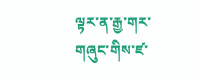ལྟར་ན་རྒྱ་གར་གཞུང་གིས་ཛ་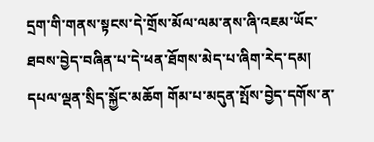དྲག་གི་གནས་སྟངས་དེ་གྲོས་མོལ་ལམ་ནས་ཞི་འཇམ་ཡོང་ཐབས་བྱེད་བཞིན་པ་དེ་ཕན་ཐོགས་མེད་པ་ཞིག་རེད་དམ།
དཔལ་ལྡན་སྲིད་སྐྱོང་མཆོག གོམ་པ་མདུན་སྤོས་བྱེད་དགོས་ན་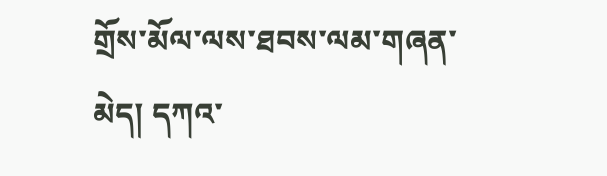གྲོས་མོལ་ལས་ཐབས་ལམ་གཞན་མེད། དཀའ་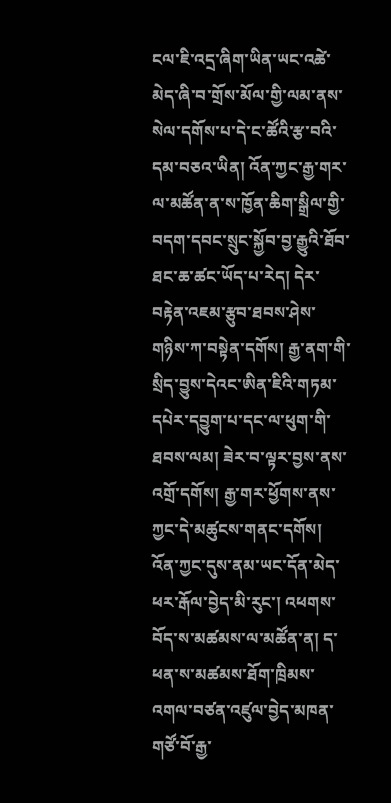ངལ་ཇི་འདྲ་ཞིག་ཡིན་ཡང་འཚེ་མེད་ཞི་བ་གྲོས་མོལ་གྱི་ལམ་ནས་སེལ་དགོས་པ་དེ་ང་ཚོའི་རྩ་བའི་དམ་བཅའ་ཡིན། འོན་ཀྱང་རྒྱ་གར་ལ་མཚོན་ན་ས་ཁྱོན་ཆིག་སྒྲིལ་གྱི་བདག་དབང་སྲུང་སྐྱོབ་བྱ་རྒྱུའི་ཐོབ་ཐང་ཆ་ཚང་ཡོད་པ་རེད། དེར་བརྟེན་འཇམ་རྩུབ་ཐབས་ཤེས་གཉིས་ཀ་བསྟེན་དགོས། རྒྱ་ནག་གི་སྲིད་བྱུས་དེའང་ཨིན་ཇིའི་གཏམ་དཔེར་དབྱུག་པ་དང་ལ་ཕུག་གི་ཐབས་ལམ། ཟེར་བ་ལྟར་བྱས་ནས་འགྲོ་དགོས། རྒྱ་གར་ཕྱོགས་ནས་ཀྱང་དེ་མཚུངས་གནང་དགོས། འོན་ཀྱང་དུས་ནམ་ཡང་དོན་མེད་ཕར་རྒོལ་བྱེད་མི་རུང་། འཕགས་བོད་ས་མཚམས་ལ་མཚོན་ན། ད་ཕན་ས་མཚམས་ཐོག་ཁྲིམས་འགལ་བཙན་འཛུལ་བྱེད་མཁན་གཙོ་བོ་རྒྱ་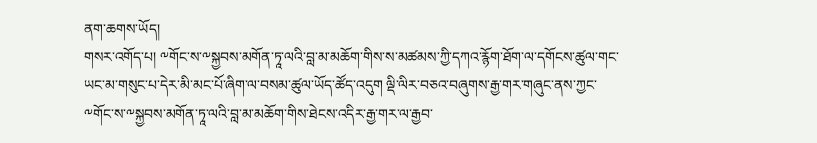ནག་ཆགས་ཡོད།
གསར་འགོད་པ། ༸གོང་ས་༸སྐྱབས་མགོན་ཏཱ་ལའི་བླ་མ་མཆོག་གིས་ས་མཚམས་ཀྱི་དཀའ་རྙོག་ཐོག་ལ་དགོངས་ཚུལ་གང་ཡང་མ་གསུང་པ་དེར་མི་མང་པོ་ཞིག་ལ་བསམ་ཚུལ་ཡོད་ཚོད་འདུག ལྡི་ལིར་བཅའ་བཞུགས་རྒྱ་གར་གཞུང་ནས་ཀྱང་༸གོང་ས་༸སྐྱབས་མགོན་ཏཱ་ལའི་བླ་མ་མཆོག་གིས་ཐེངས་འདིར་རྒྱ་གར་ལ་རྒྱབ་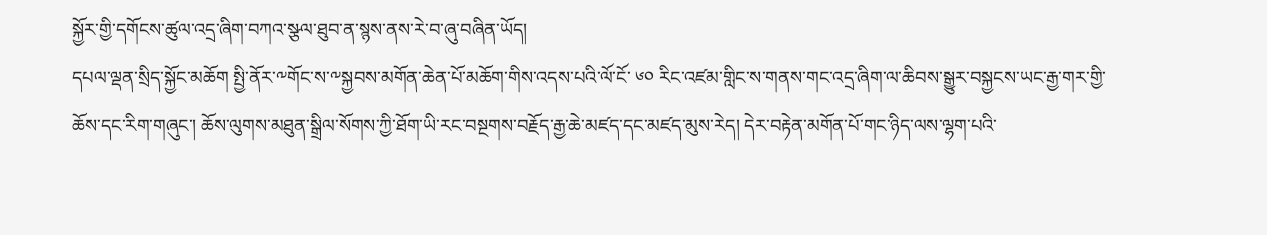སྐྱོར་གྱི་དགོངས་ཚུལ་འདྲ་ཞིག་བཀའ་སྩལ་ཐུབ་ན་སྙས་ནས་རེ་བ་ཞུ་བཞིན་ཡོད།
དཔལ་ལྡན་སྲིད་སྐྱོང་མཆོག སྤྱི་ནོར་༸གོང་ས་༸སྐྱབས་མགོན་ཆེན་པོ་མཆོག་གིས་འདས་པའི་ལོ་ངོ་ ༦༠ རིང་འཛམ་གླིང་ས་གནས་གང་འདྲ་ཞིག་ལ་ཆིབས་སྒྱུར་བསྐྱངས་ཡང་རྒྱ་གར་གྱི་ཆོས་དང་རིག་གཞུང་། ཆོས་ལུགས་མཐུན་སྒྲིལ་སོགས་ཀྱི་ཐོག་ཡི་རང་བསྔགས་བརྗོད་རྒྱ་ཆེ་མཛད་དང་མཛད་མུས་རེད། དེར་བརྟེན་མགོན་པོ་གང་ཉིད་ལས་ལྷག་པའི་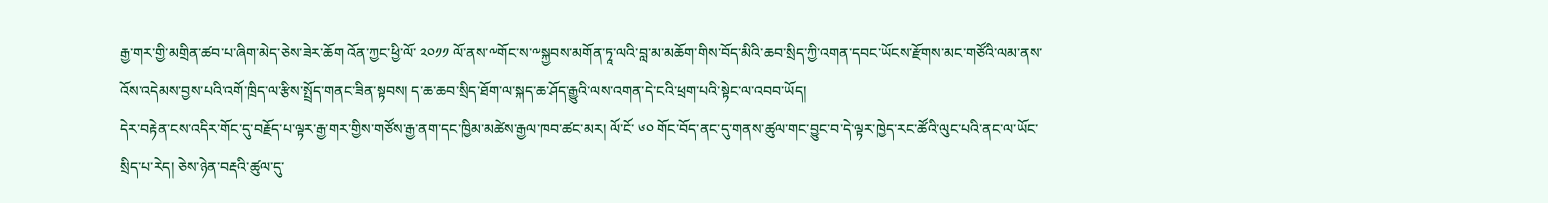རྒྱ་གར་གྱི་མགྲིན་ཚབ་པ་ཞིག་མེད་ཅེས་ཟེར་ཆོག འོན་ཀྱང་ཕྱི་ལོ་ ༢༠༡༡ ལོ་ནས་༸གོང་ས་༸སྐྱབས་མགོན་ཏཱ་ལའི་བླ་མ་མཆོག་གིས་བོད་མིའི་ཆབ་སྲིད་ཀྱི་འགན་དབང་ཡོངས་རྫོགས་མང་གཙོའི་ལམ་ནས་འོས་འདེམས་བྱས་པའི་འགོ་ཁྲིད་ལ་རྩིས་སྤྲོད་གནང་ཟིན་སྟབས། ད་ཆ་ཆབ་སྲིད་ཐོག་ལ་སྐད་ཆ་ཤོད་རྒྱུའི་ལས་འགན་དེ་ངའི་ཕྲག་པའི་སྟེང་ལ་འབབ་ཡོད།
དེར་བརྟེན་ངས་འདིར་གོང་དུ་བརྗོད་པ་ལྟར་རྒྱ་གར་གྱིས་གཙོས་རྒྱ་ནག་དང་ཁྱིམ་མཚེས་རྒྱལ་ཁབ་ཚང་མར། ལོ་ངོ་ ༦༠ གོང་བོད་ནང་དུ་གནས་ཚུལ་གང་བྱུང་བ་དེ་ལྟར་ཁྱེད་རང་ཚོའི་ལུང་པའི་ནང་ལ་ཡོང་སྲིད་པ་རེད། ཅེས་ཉེན་བརྡའི་ཚུལ་དུ་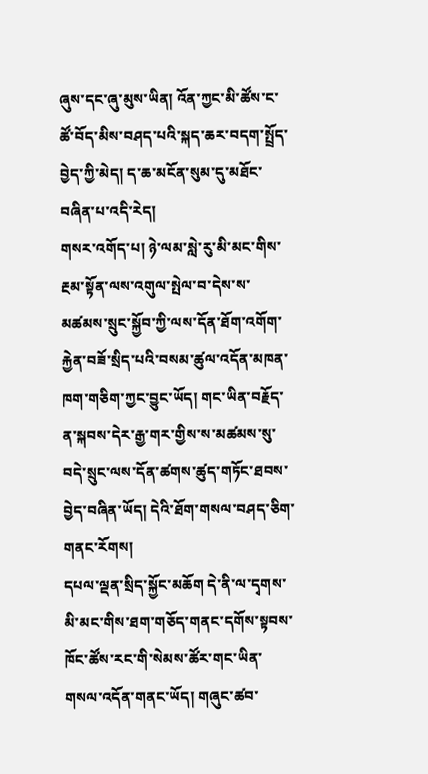ཞུས་དང་ཞུ་མུས་ཡིན། འོན་ཀྱང་མི་ཚོས་ང་ཚོ་བོད་མིས་བཤད་པའི་སྐད་ཆར་བདག་སྤྲོད་བྱེད་ཀྱི་མེད། ད་ཆ་མངོན་སུམ་དུ་མཐོང་བཞིན་པ་འདི་རེད།
གསར་འགོད་པ། ཉེ་ལམ་སླེ་རུ་མི་མང་གིས་རྔམ་སྟོན་ལས་འགུལ་སྤེལ་བ་དེས་ས་མཚམས་སྲུང་སྐྱོབ་ཀྱི་ལས་དོན་ཐོག་འགོག་རྐྱེན་བཟོ་སྲིད་པའི་བསམ་ཚུལ་འདོན་མཁན་ཁག་གཅིག་ཀྱང་བྱུང་ཡོད། གང་ཡིན་བརྗོད་ན་སྐབས་དེར་རྒྱ་གར་གྱིས་ས་མཚམས་སུ་བདེ་སྲུང་ལས་དོན་ཚགས་ཚུད་གཏོང་ཐབས་བྱེད་བཞིན་ཡོད། དེའི་ཐོག་གསལ་བཤད་ཅིག་གནང་རོགས།
དཔལ་ལྡན་སྲིད་སྐྱོང་མཆོག དེ་ནི་ལ་དྭགས་མི་མང་གིས་ཐག་གཅོད་གནང་དགོས་སྟབས་ཁོང་ཚོས་རང་གི་སེམས་ཚོར་གང་ཡིན་གསལ་འདོན་གནང་ཡོད། གཞུང་ཚབ་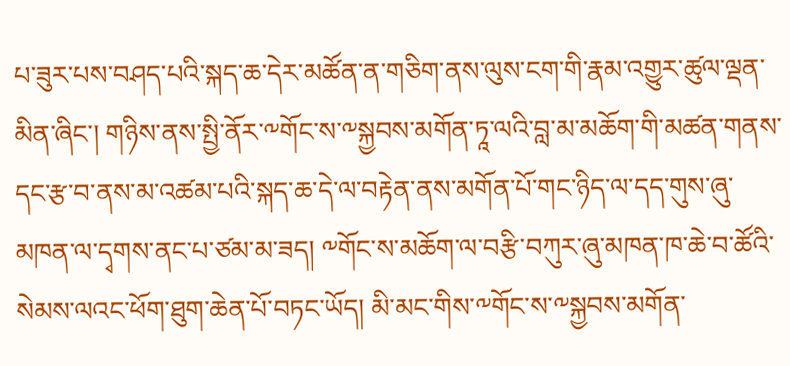པ་ཟུར་པས་བཤད་པའི་སྐད་ཆ་དེར་མཚོན་ན་གཅིག་ནས་ལུས་ངག་གི་རྣམ་འགྱུར་ཚུལ་ལྡན་མིན་ཞིང་། གཉིས་ནས་སྤྱི་ནོར་༸གོང་ས་༸སྐྱབས་མགོན་ཏཱ་ལའི་བླ་མ་མཆོག་གི་མཚན་གནས་དང་རྩ་བ་ནས་མ་འཚམ་པའི་སྐད་ཆ་དེ་ལ་བརྟེན་ནས་མགོན་པོ་གང་ཉིད་ལ་དད་གུས་ཞུ་མཁན་ལ་དྭགས་ནང་པ་ཙམ་མ་ཟད། ༸གོང་ས་མཆོག་ལ་བརྩི་བཀུར་ཞུ་མཁན་ཁ་ཆེ་བ་ཚོའི་སེམས་ལའང་ཕོག་ཐུག་ཆེན་པོ་བཏང་ཡོད། མི་མང་གིས་༸གོང་ས་༸སྐྱབས་མགོན་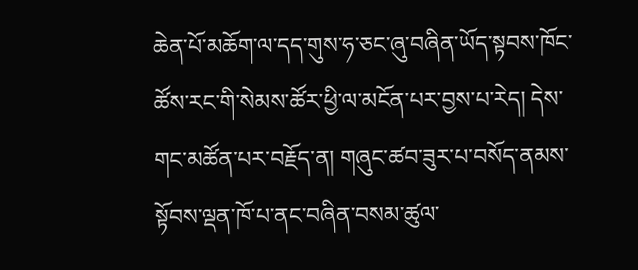ཆེན་པོ་མཆོག་ལ་དད་གུས་ཧ་ཅང་ཞུ་བཞིན་ཡོད་སྟབས་ཁོང་ཚོས་རང་གི་སེམས་ཚོར་ཕྱི་ལ་མངོན་པར་བྱས་པ་རེད། དེས་གང་མཚོན་པར་བརྗོད་ན། གཞུང་ཚབ་ཟུར་པ་བསོད་ནམས་སྟོབས་ལྡན་ཁོ་པ་ནང་བཞིན་བསམ་ཚུལ་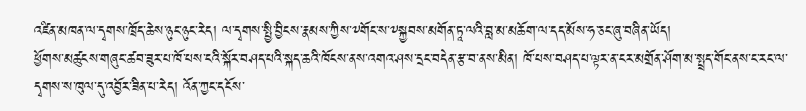འཛིན་མཁན་ལ་དྭགས་ཁྲོད་ཆེས་ཉུང་ཉུང་རེད། ལ་དྭགས་སྤྱི་བྱིངས་རྣམས་ཀྱིས་༸གོང་ས་༸སྐྱབས་མགོན་ཏཱ་ལའི་བླ་མ་མཆོག་ལ་དད་མོས་ཧ་ཅང་ཞུ་བཞིན་ཡོད།
ཕྱོགས་མཚུངས་གཞུང་ཚབ་ཟུར་པ་ཁོ་པས་ངའི་སྐོར་བཤད་པའི་སྐད་ཆའི་ཁོངས་ནས་འགའ་ཤས་དྲང་བདེན་རྩ་བ་ནས་མིན། ཁོ་པས་བཤད་པ་ལྟར་ན་ངར་མགྲོན་ཤོག་མ་སྤྲད་གོང་ནས་ང་རང་ལ་དྭགས་ས་ཁུལ་དུ་འབྱོར་ཟིན་པ་རེད། འོན་ཀྱང་དངོས་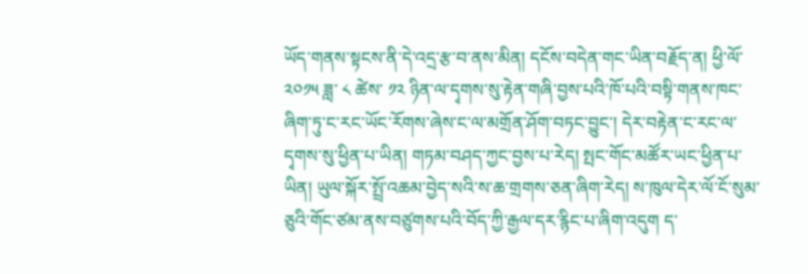ཡོད་གནས་སྟངས་ནི་དེ་འདྲ་རྩ་བ་ནས་མིན། དངོས་བདེན་གང་ཡིན་བརྗོད་ན། ཕྱི་ལོ་ ༢༠༡༥ ཟླ་ ༨ ཚེས་ ༡༢ ཉིན་ལ་དྭགས་སུ་རྟེན་གཞི་བྱས་པའི་ཁོ་པའི་བསྟི་གནས་ཁང་ཞིག་ཏུ་ང་རང་ཡོང་རོགས་ཞེས་ང་ལ་མགྲོན་ཤོག་བཏང་བྱུང་། དེར་བརྟེན་ང་རང་ལ་དྭགས་སུ་ཕྱིན་པ་ཡིན། གཏམ་བཤད་ཀྱང་བྱས་པ་རེད། སྤང་གོང་མཚོར་ཡང་ཕྱིན་པ་ཡིན། ཡུལ་སྐོར་སྤྲོ་འཆམ་བྱེད་སའི་ས་ཆ་གྲགས་ཅན་ཞིག་རེད། ས་ཁུལ་དེར་ལོ་ངོ་སུམ་ཅུའི་གོང་ཙམ་ནས་བཙུགས་པའི་བོད་ཀྱི་རྒྱལ་དར་རྙིང་པ་ཞིག་འདུག ད་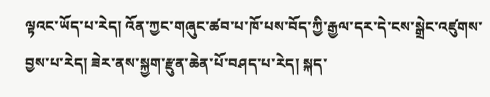ལྟའང་ཡོད་པ་རེད། འོན་ཀྱང་གཞུང་ཚབ་པ་ཁོ་པས་བོད་ཀྱི་རྒྱལ་དར་དེ་ངས་སྒྲེང་འཛུགས་བྱས་པ་རེད། ཟེར་ནས་སྐྱག་རྫུན་ཆེན་པོ་བཤད་པ་རེད། སྐད་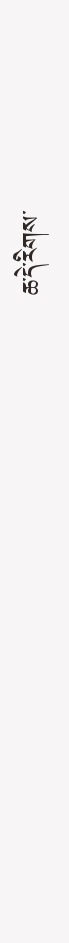ཆ་དེ་རིགས་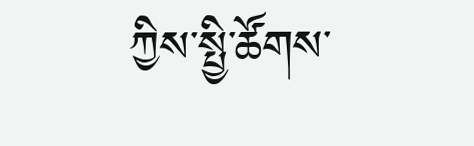ཀྱིས་སྤྱི་ཚོགས་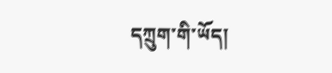དཀྲུག་གི་ཡོད།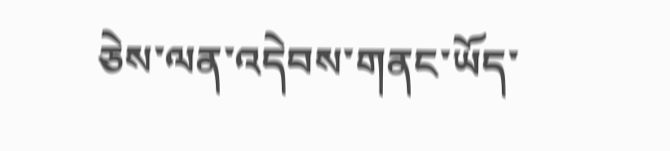ཅེས་ལན་འདེབས་གནང་ཡོད་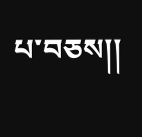པ་བཅས།།